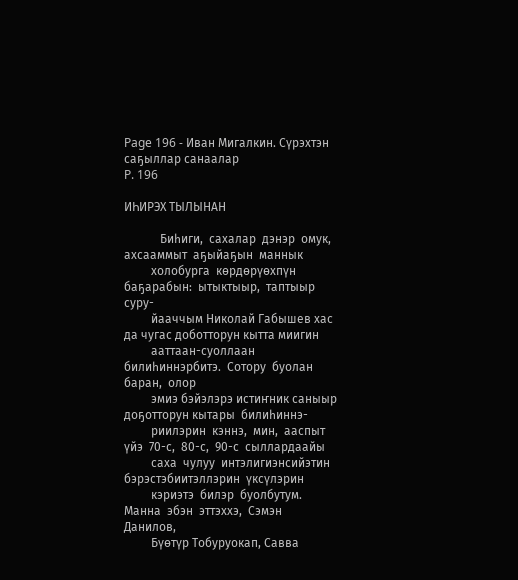Page 196 - Иван Мигалкин. Сүрэхтэн саҕыллар санаалар
P. 196

ИҺИРЭХ ТЫЛЫНАН

            Биһиги,  сахалар  дэнэр  омук,  ахсааммыт  аҕыйаҕын  маннык
         холобурга  көрдөрүөхпүн  баҕарабын:  ытыктыыр,  таптыыр  суру-
         йааччым Николай Габышев хас да чугас доботторун кытта миигин
         ааттаан-суоллаан  билиһиннэрбитэ.  Сотору  буолан  баран,  олор
         эмиэ бэйэлэрэ истиҥник саныыр доҕотторун кытары  билиһиннэ-
         риилэрин  кэннэ,  мин,  ааспыт  үйэ  70-с,  80-с,  90-с  сыллардаайы
         саха  чулуу  интэлигиэнсийэтин  бэрэстэбиитэллэрин  үксүлэрин
         кэриэтэ  билэр  буолбутум.  Манна  эбэн  эттэххэ,  Сэмэн  Данилов,
         Бүөтүр Тобуруокап, Савва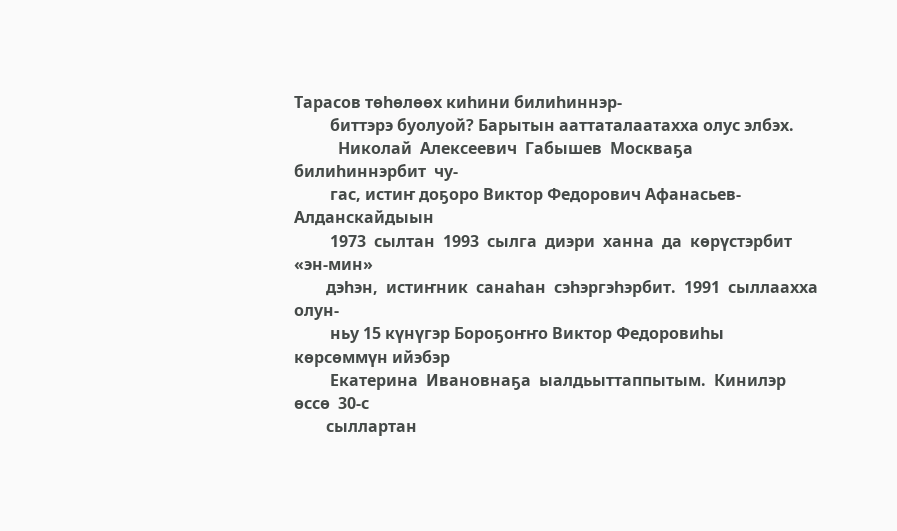Тарасов төһөлөөх киһини билиһиннэр-
         биттэрэ буолуой? Барытын ааттаталаатахха олус элбэх.
           Николай  Алексеевич  Габышев  Москваҕа  билиһиннэрбит  чу-
         гас, истиҥ доҕоро Виктор Федорович Афанасьев-Алданскайдыын
         1973  сылтан  1993  сылга  диэри  ханна  да  көрүстэрбит  «эн-мин»
        дэһэн,  истиҥник  санаһан  сэһэргэһэрбит.  1991  сыллаахха  олун-
         ньу 15 күнүгэр Бороҕоҥҥо Виктор Федоровиһы көрсөммүн ийэбэр
         Екатерина  Ивановнаҕа  ыалдьыттаппытым.  Кинилэр  өссө  30-с
        сыллартан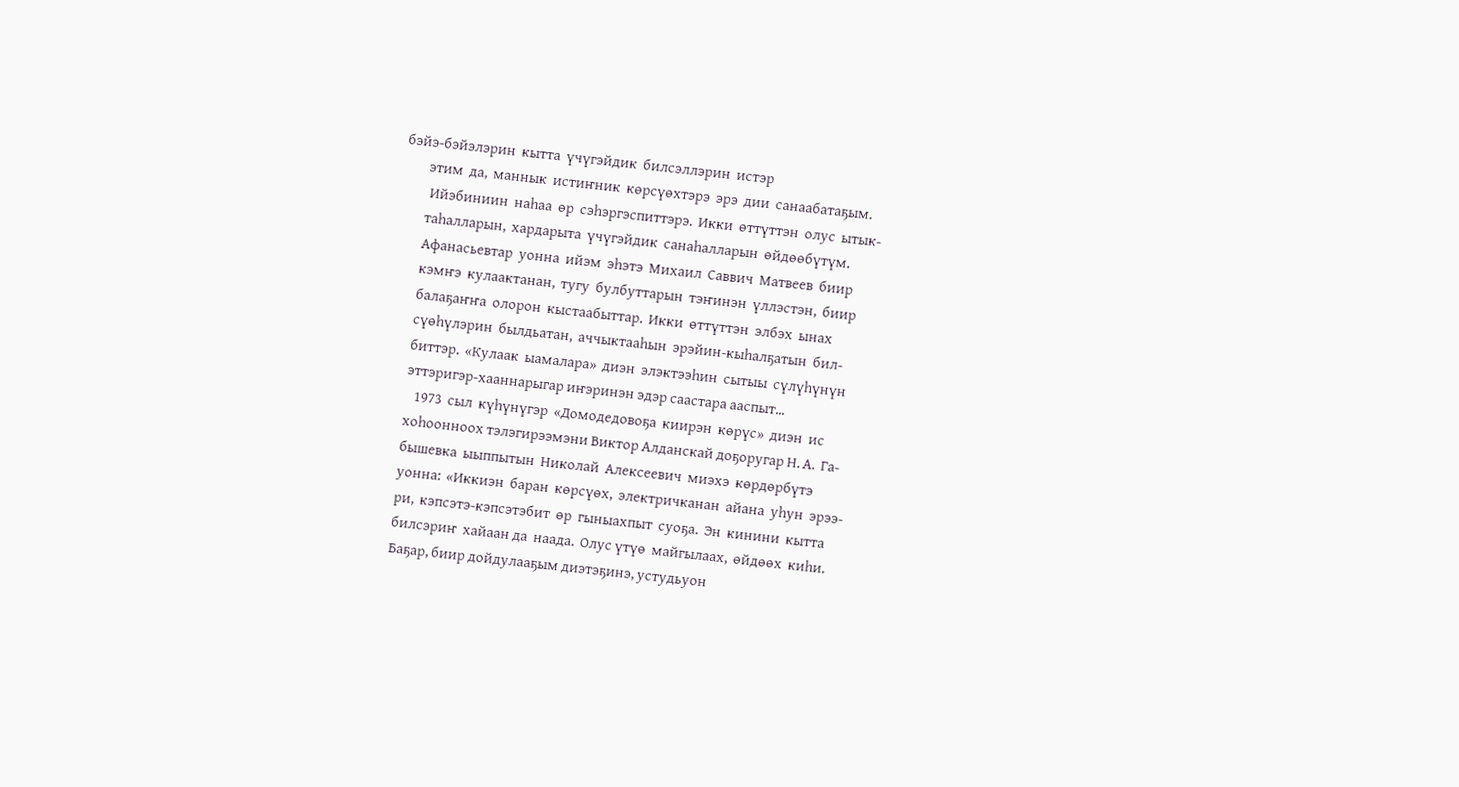бэйэ-бэйэлэрин  кытта  үчүгэйдик  билсэллэрин  истэр
        этим  да,  маннык  истиҥник  көрсүөхтэрэ  эрэ  дии  санаабатаҕым.
         Ийэбиниин  наһаа  өр  сэһэргэспиттэрэ.  Икки  өттүттэн  олус  ытык-
        таһалларын,  хардарыта  үчүгэйдик  санаһалларын  өйдөөбүтүм.
        Афанасьевтар  уонна  ийэм  эһэтэ  Михаил  Саввич  Матвеев  биир
        кэмҥэ  кулаактанан,  тугу  булбуттарын  тэҥинэн  үллэстэн,  биир
        балаҕаҥҥа  олорон  кыстаабыттар.  Икки  өттүттэн  элбэх  ынах
        сүөһүлэрин  былдьатан,  аччыктааһын  эрэйин-кыһалҕатын  бил-
        биттэр.  «Кулаак  ыамалара»  диэн  элэктээһин  сытыы  сүлүһүнүн
        эттэригэр-хааннарыгар иҥэринэн эдэр саастара ааспыт...
           1973  сыл  күһүнүгэр  «Домодедовоҕа  киирэн  көрүс»  диэн  ис
        хоһоонноох тэлэгирээмэни Виктор Алданскай доҕоругар Н. А.  Га-
        бышевка  ыыппытын  Николай  Алексеевич  миэхэ  көрдөрбүтэ
        уонна:  «Иккиэн  баран  көрсүөх,  электричканан  айана  уһун  эрээ-
        ри,  кэпсэтэ-кэпсэтэбит  өр  гыныахпыт  суоҕа.  Эн  кинини  кытта
        билсэриҥ  хайаан да  наада.  Олус үтүө  майгылаах,  өйдөөх  киһи.
        Баҕар, биир дойдулааҕым диэтэҕинэ, устудьуон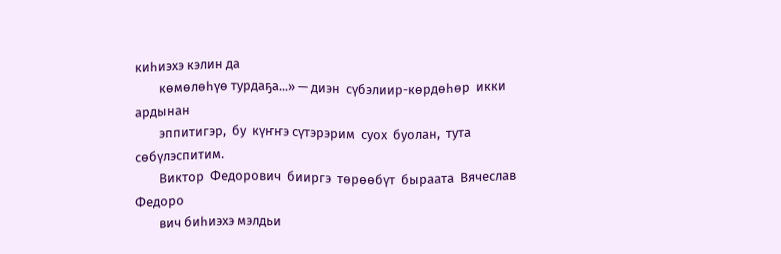киһиэхэ кэлин да
        көмөлөһүө турдаҕа...» — диэн  сүбэлиир-көрдөһөр  икки  ардынан
        эппитигэр,  бу  күҥҥэ сүтэрэрим  суох  буолан,  тута сөбүлэспитим.
        Виктор  Федорович  бииргэ  төрөөбүт  быраата  Вячеслав  Федоро
        вич биһиэхэ мэлдьи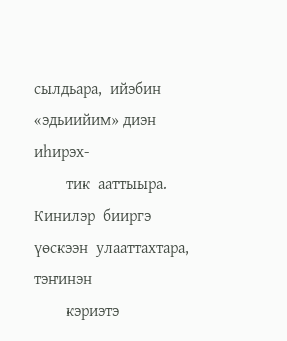сылдьара,  ийэбин «эдьиийим» диэн иһирэх-
        тик  ааттыыра.  Кинилэр  бииргэ  үөскээн  улааттахтара,  тэҥинэн
        кэриэтэ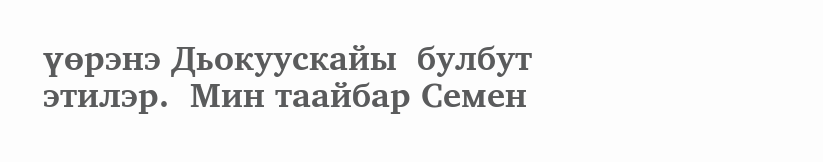үөрэнэ Дьокуускайы  булбут этилэр.  Мин таайбар Семен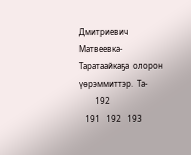Дмитриевич  Матвеевка-Таратаайкаҕа  олорон  үөрэммиттэр.  Та-
        192
   191   192   193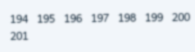194   195   196   197   198   199   200   201